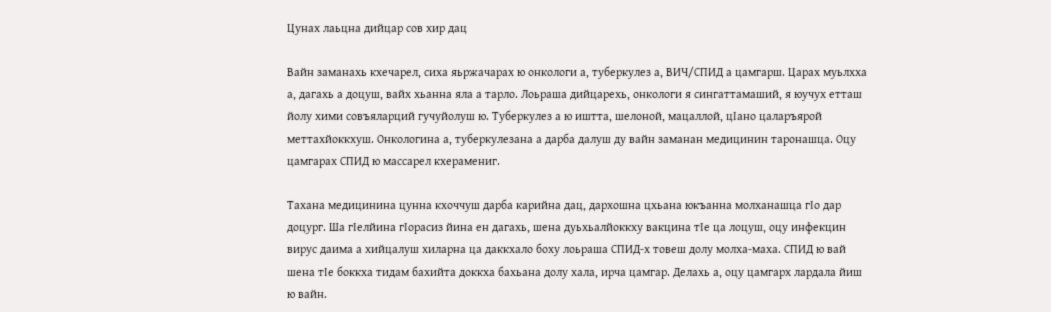Цунах лаьцна дийцар сов хир дац

Вайн заманахь кхечарел, сиха яьржачарах ю онкологи а, туберкулез а, ВИЧ/СПИД а цамгарш. Царах муьлхха а, дагахь а доцуш, вайх хьанна яла а тарло. Лоьраша дийцарехь, онкологи я сингаттамаший, я юучух етташ йолу хими совъяларций гучуйолуш ю. Туберкулез а ю иштта, шелоной, мацаллой, цIано цаларъярой меттахйоккхуш. Онкологина а, туберкулезана а дарба далуш ду вайн заманан медицинин таронашца. Оцу цамгарах СПИД ю массарел кхерамениг.

Тахана медицинина цунна кхоччуш дарба карийна дац, дархошна цхьана юкъанна молханашца гIо дар доцург. Ша гIелйина гIорасиз йина ен дагахь, шена дуьхьалйоккху вакцина тIе ца лоцуш, оцу инфекцин вирус даима а хийцалуш хиларна ца даккхало боху лоьраша СПИД-х товеш долу молха-маха. СПИД ю вай шена тIе боккха тидам бахийта доккха бахьана долу хала, ирча цамгар. Делахь а, оцу цамгарх лардала йиш ю вайн.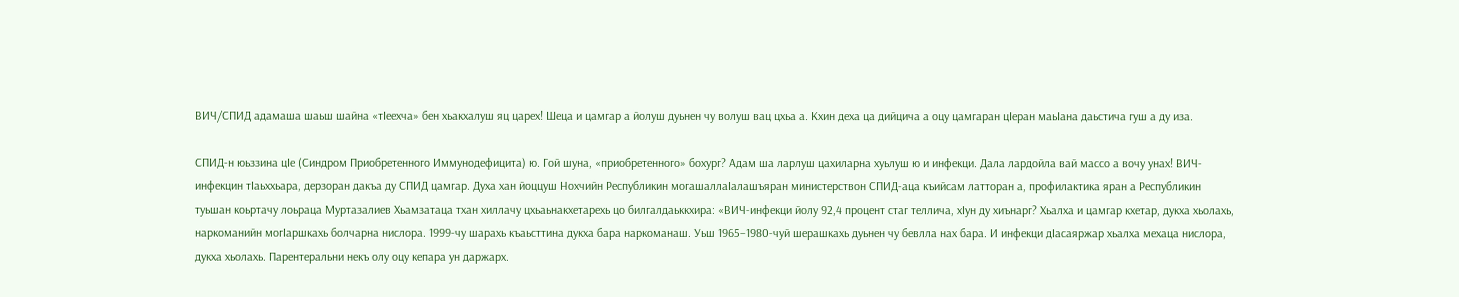ВИЧ/СПИД адамаша шаьш шайна «тIеехча» бен хьакхалуш яц царех! Шеца и цамгар а йолуш дуьнен чу волуш вац цхьа а. Кхин деха ца дийцича а оцу цамгаран цIеран маьIана даьстича гуш а ду иза.

СПИД-н юьззина цIе (Синдром Приобретенного Иммунодефицита) ю. Гой шуна, «приобретенного» бохург? Адам ша ларлуш цахиларна хуьлуш ю и инфекци. Дала лардойла вай массо а вочу унах! ВИЧ-инфекцин тIаьххьара, дерзоран дакъа ду СПИД цамгар. Духа хан йоццуш Нохчийн Республикин могашаллаIалашъяран министерствон СПИД-аца къийсам латторан а, профилактика яран а Республикин туьшан коьртачу лоьраца Муртазалиев Хьамзатаца тхан хиллачу цхьаьнакхетарехь цо билгалдаьккхира: «ВИЧ-инфекци йолу 92,4 процент стаг теллича, хIун ду хиънарг? Хьалха и цамгар кхетар, дукха хьолахь, наркоманийн могIаршкахь болчарна нислора. 1999-чу шарахь къаьсттина дукха бара наркоманаш. Уьш 1965–1980-чуй шерашкахь дуьнен чу бевлла нах бара. И инфекци дIасаяржар хьалха мехаца нислора, дукха хьолахь. Парентеральни некъ олу оцу кепара ун даржарх.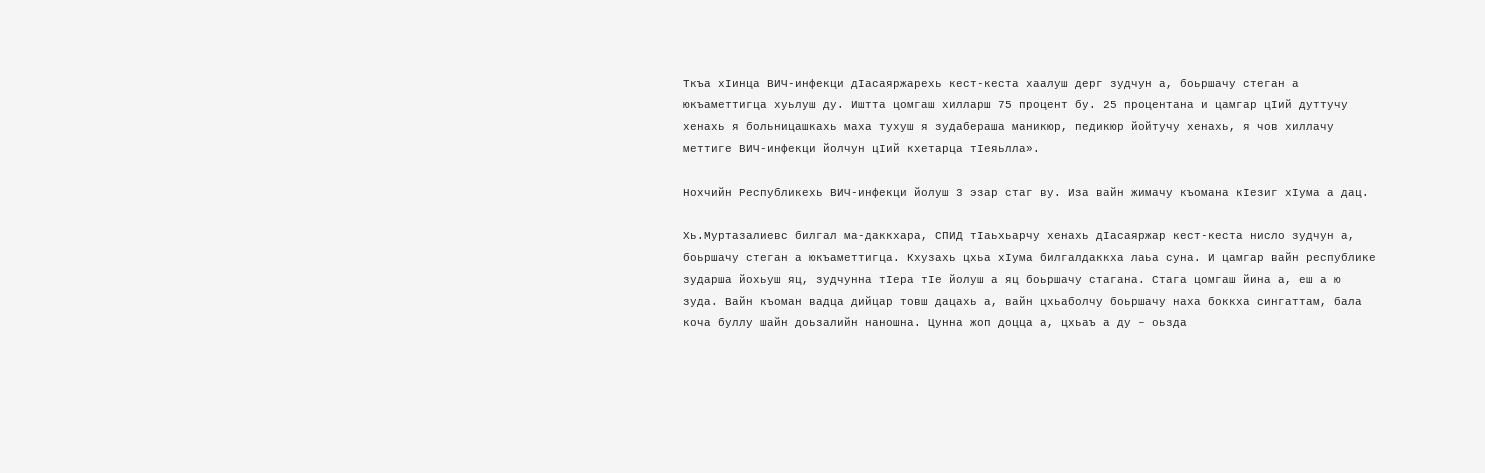Ткъа хIинца ВИЧ-инфекци дIасаяржарехь кест-кеста хаалуш дерг зудчун а, боьршачу стеган а юкъаметтигца хуьлуш ду. Иштта цомгаш хилларш 75 процент бу. 25 процентана и цамгар цIий дуттучу хенахь я больницашкахь маха тухуш я зудабераша маникюр, педикюр йойтучу хенахь, я чов хиллачу меттиге ВИЧ-инфекци йолчун цIий кхетарца тIеяьлла».

Нохчийн Республикехь ВИЧ-инфекци йолуш 3 эзар стаг ву. Иза вайн жимачу къомана кIезиг хIума а дац.

Хь.Муртазалиевс билгал ма-даккхара, СПИД тIаьхьарчу хенахь дIасаяржар кест-кеста нисло зудчун а, боьршачу стеган а юкъаметтигца. Кхузахь цхьа хIума билгалдаккха лаьа суна. И цамгар вайн республике зударша йохьуш яц, зудчунна тIера тIе йолуш а яц боьршачу стагана. Стага цомгаш йина а, еш а ю зуда. Вайн къоман вадца дийцар товш дацахь а, вайн цхьаболчу боьршачу наха боккха сингаттам, бала коча буллу шайн доьзалийн наношна. Цунна жоп доцца а, цхьаъ а ду – оьзда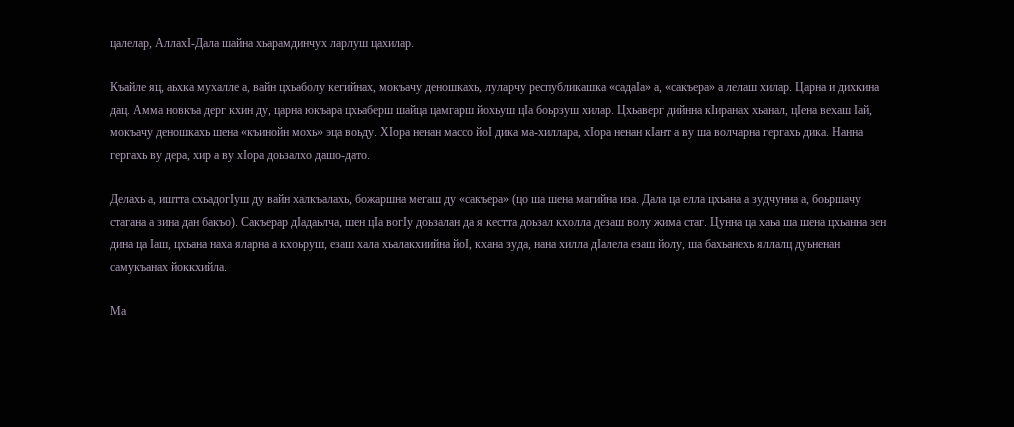цалелар, АллахI-Дала шайна хьарамдинчух ларлуш цахилар.

Къайле яц, аьхка мухалле а, вайн цхьаболу кегийнах, мокъачу деношкахь, луларчу республикашка «садаIа» а, «сакъера» а лелаш хилар. Царна и дихкина дац. Амма новкъа дерг кхин ду, царна юкъара цхьаберш шайца цамгарш йохьуш цIа боьрзуш хилар. Цхьаверг дийнна кIиранах хьанал, цIена вехаш Iай, мокъачу деношкахь шена «къинойн мохь» эца воьду. ХIора ненан массо йоI дика ма-хиллара, хIора ненан кIант а ву ша волчарна гергахь дика. Нанна гергахь ву дера, хир а ву хIора доьзалхо дашо-дато.

Делахь а, иштта схьадогIуш ду вайн халкъалахь, божаршна мегаш ду «сакъера» (цо ша шена магийна иза. Дала ца елла цхьана а зудчунна а, боьршачу стагана а зина дан бакъо). Сакъерар дIадаьлча, шен цIа вогIу доьзалан да я кестта доьзал кхолла дезаш волу жима стаг. Цунна ца хаьа ша шена цхьанна зен дина ца Iаш, цхьана наха яларна а кхоьруш, езаш хала хьалакхиийна йоI, кхана зуда, нана хилла дIалела езаш йолу, ша бахьанехь яллалц дуьненан самукъанах йоккхийла.

Ма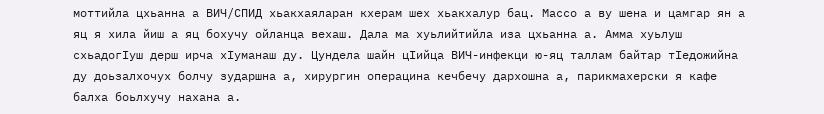моттийла цхьанна а ВИЧ/СПИД хьакхаяларан кхерам шех хьакхалур бац. Массо а ву шена и цамгар ян а яц я хила йиш а яц бохучу ойланца вехаш. Дала ма хуьлийтийла иза цхьанна а. Амма хуьлуш схьадогIуш дерш ирча хIуманаш ду. Цундела шайн цIийца ВИЧ-инфекци ю-яц таллам байтар тIедожийна ду доьзалхочух болчу зударшна а, хирургин операцина кечбечу дархошна а, парикмахерски я кафе балха боьлхучу нахана а.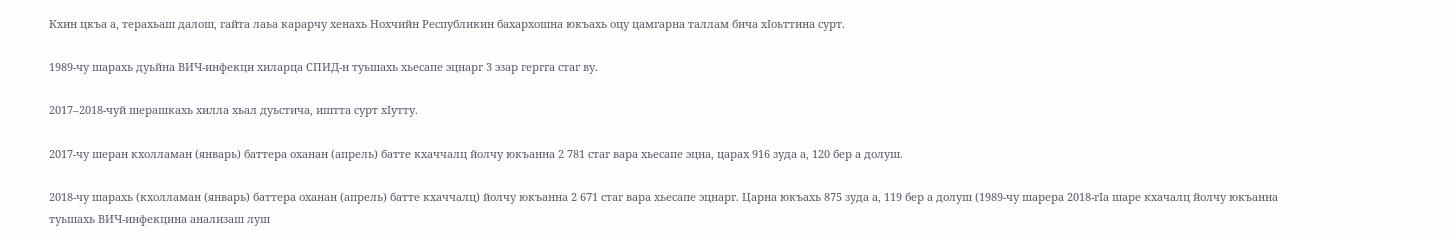Кхин цкъа а, терахьаш далош, гайта лаьа карарчу хенахь Нохчийн Республикин бахархошна юкъахь оцу цамгарна таллам бича хIоьттина сурт.

1989-чу шарахь дуьйна ВИЧ-инфекци хиларца СПИД-н туьшахь хьесапе эцнарг 3 эзар гергга стаг ву.

2017–2018-чуй шерашкахь хилла хьал дуьстича, иштта сурт хIутту.

2017-чу шеран кхолламан (январь) баттера оханан (апрель) батте кхаччалц йолчу юкъанна 2 781 стаг вара хьесапе эцна, царах 916 зуда а, 120 бер а долуш.

2018-чу шарахь (кхолламан (январь) баттера оханан (апрель) батте кхаччалц) йолчу юкъанна 2 671 стаг вара хьесапе эцнарг. Царна юкъахь 875 зуда а, 119 бер а долуш (1989-чу шарера 2018-гIа шаре кхачалц йолчу юкъанна туьшахь ВИЧ-инфекцина анализаш луш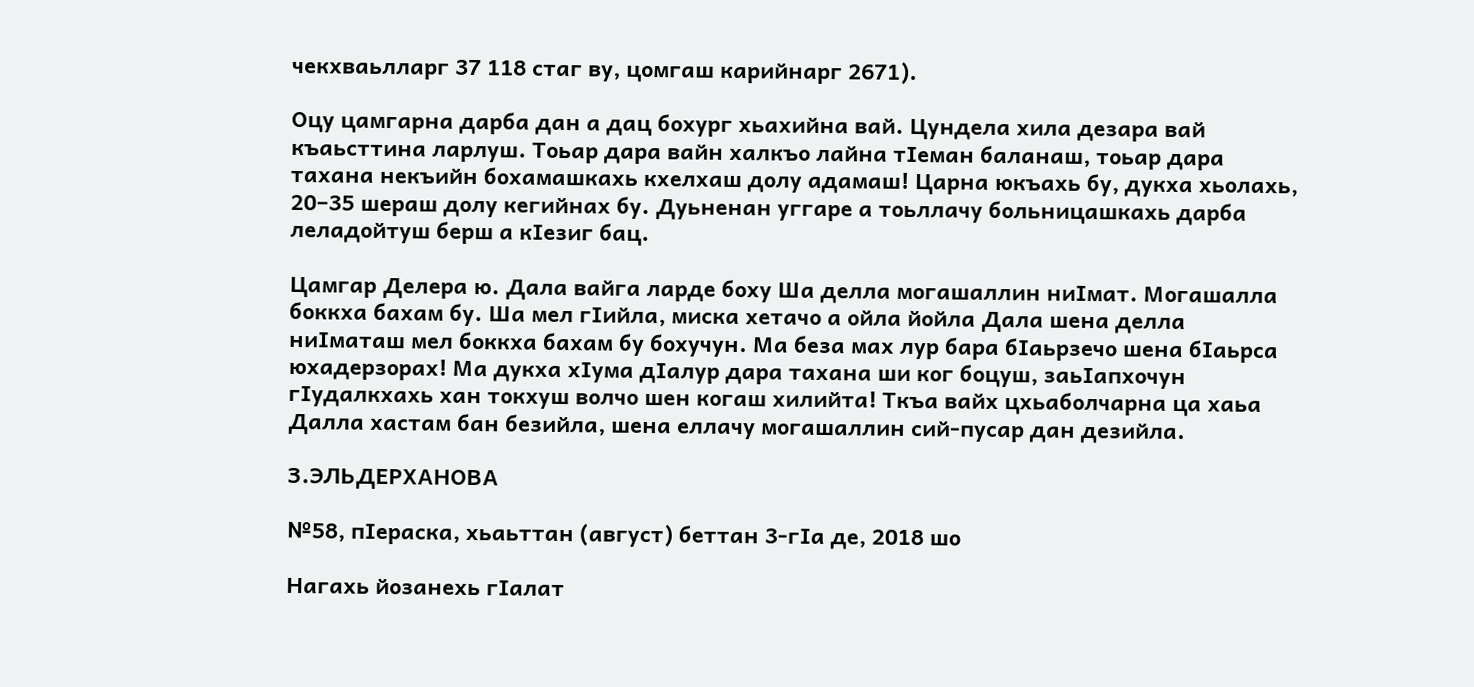чекхваьлларг 37 118 стаг ву, цомгаш карийнарг 2671).

Оцу цамгарна дарба дан а дац бохург хьахийна вай. Цундела хила дезара вай къаьсттина ларлуш. Тоьар дара вайн халкъо лайна тIеман баланаш, тоьар дара тахана некъийн бохамашкахь кхелхаш долу адамаш! Царна юкъахь бу, дукха хьолахь, 20–35 шераш долу кегийнах бу. Дуьненан уггаре а тоьллачу больницашкахь дарба леладойтуш берш а кIезиг бац.

Цамгар Делера ю. Дала вайга ларде боху Ша делла могашаллин ниIмат. Могашалла боккха бахам бу. Ша мел гIийла, миска хетачо а ойла йойла Дала шена делла ниIматаш мел боккха бахам бу бохучун. Ма беза мах лур бара бIаьрзечо шена бIаьрса юхадерзорах! Ма дукха хIума дIалур дара тахана ши ког боцуш, заьIапхочун гIудалкхахь хан токхуш волчо шен когаш хилийта! Ткъа вайх цхьаболчарна ца хаьа Далла хастам бан безийла, шена еллачу могашаллин сий-пусар дан дезийла.

З.ЭЛЬДЕРХАНОВА

№58, пIераска, хьаьттан (август) беттан 3-гIа де, 2018 шо

Нагахь йозанехь гIалат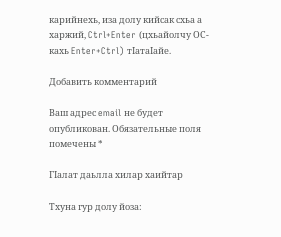карийнехь, иза долу кийсак схьа а харжий, Ctrl+Enter (цхьайолчу ОС-кахь Enter+Ctrl) тIатаIайе.

Добавить комментарий

Ваш адрес email не будет опубликован. Обязательные поля помечены *

ГIалат даьлла хилар хаийтар

Тхуна гур долу йоза: